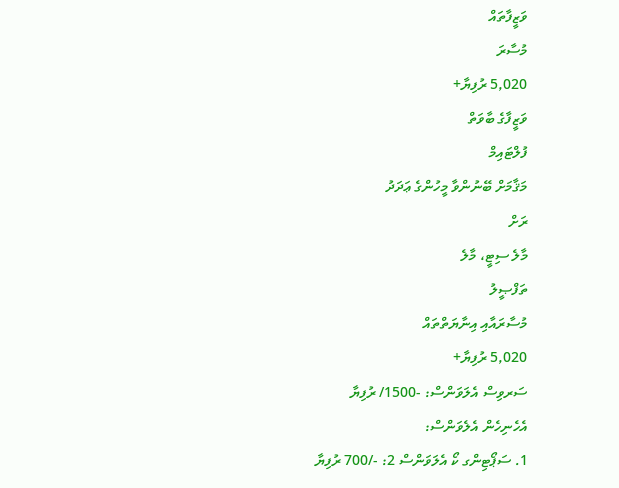ވަޒީފާތައް
މުސާރަ
5,020 ރުފިޔާ+
ވަޒީފާގެ ބާވަތް
ފުލްޓައިމް
މަޤާމަށް ބޭނުންވާ މީހުންގެ ޢަދަދު
ރަށް
މާލެ ސިޓީ، މާލެ
ތަފްޞީލު
މުސާރައާއި އިނާޔަތްތައް
5,020 ރުފިޔާ+
ސަރވިސް އެލަވަންސް: -1500/ ރުފިޔާ
އެހެނިހެން އެލެވަންސް:
1. ސަޕޯޓިންގ ކޯ އެލަވަންސް 2: -/700 ރުފިޔާ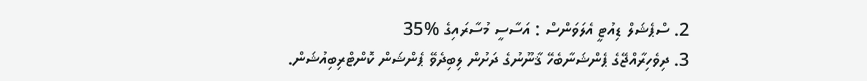2. ސްޕެޝަލް ޑިއުޓީ އެލަވަންސް : އަސާސީ މުސާރައިގެ %35
3. ދިވެހިރާއްޖޭގެ ޕެންޝަނާބެހޭ ޤާނޫނުގެ ދަށުން ލިބިދެވޭ ޕެންޝަން ކޮންޓްރިބިއުޝަން.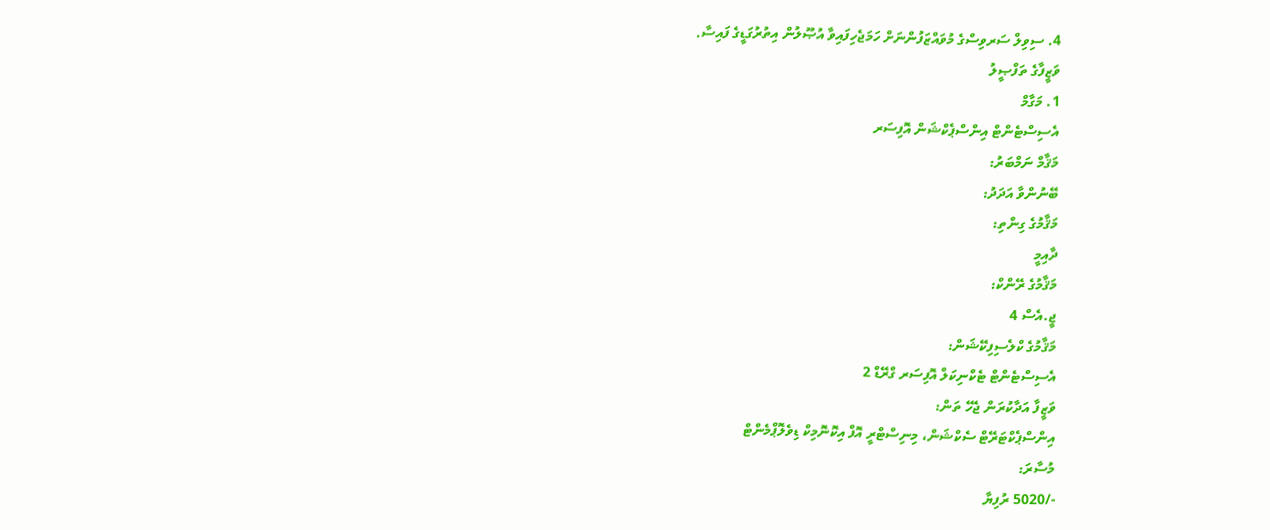4. ސިވިލް ސަރވިސްގެ މުވައްޒަފުންނަށް ހަމަޖެހިފައިވާ އުޞޫލުން އިތުރުގަޑީގެ ފައިސާ.
ވަޒީފާގެ ތަފްޞީލު
1. މަގާމް
އެސިސްޓެންޓް އިންސްޕެކްޝަން އޮފިސަރ
މަޤާމް ނަމްބަރު:
ބޭނުންވާ އަދަދު:
މަޤާމުގެ ގިންތި:
ދާއިމީ
މަޤާމުގެ ރޭންކް:
ޖީ.އެސް 4
މަޤާމުގެ ކްލެސިފިކޭޝަން:
އެސިސްޓެންޓް ޓެކްނިކަލް އޮފިސަރ ގްރޭޑް 2
ވަޒީފާ އަދާކުރަން ޖެހޭ ތަން:
އިންސްޕެކްޓަރޭޓް ސެކްޝަން، މިނިސްޓްރީ އޮފް އިކޮނޮމިކް ޑިވެލޮޕްމެންޓް
މުސާރަ:
-/5020 ރުފިޔާ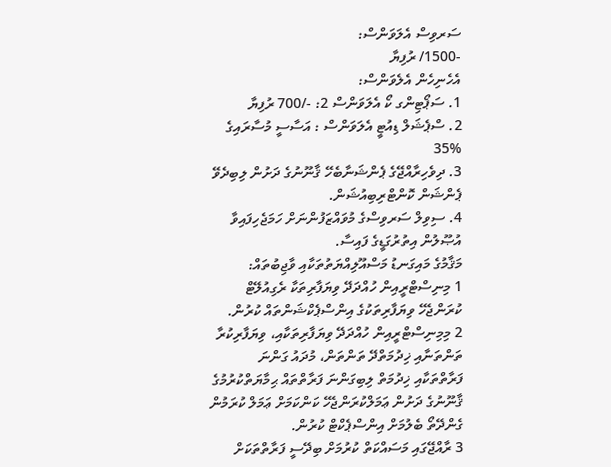ސަރވިސް އެލަވަންސް:
-1500/ ރުފިޔާ
އެހެނިހެން އެލެވަންސް:
1. ސަޕޯޓިންގ ކޯ އެލަވަންސް 2: -/700 ރުފިޔާ
2. ސްޕެޝަލް ޑިއުޓީ އެލަވަންސް : އަސާސީ މުސާރައިގެ %35
3. ދިވެހިރާއްޖޭގެ ޕެންޝަނާބެހޭ ޤާނޫނުގެ ދަށުން ލިބިދެވޭ ޕެންޝަން ކޮންޓްރިބިއުޝަން.
4. ސިވިލް ސަރވިސްގެ މުވައްޒަފުންނަށް ހަމަޖެހިފައިވާ އުޞޫލުން އިތުރުގަޑީގެ ފައިސާ.
މަޤާމުގެ މައިގަނޑު މަސްއޫލިއްޔަތުތަކާއި ވާޖިބުތައް:
1 މިނިސްޓްރީއިން ހުއްދަދޭ ވިޔަފާރިތަކާ ރެގިއުލޭޓް ކުރަންޖެހޭ ވިޔަފާރިތަކުގެ އިންސްޕެކްޝަންތައް ކުރުން.
2 މިމިނިސްޓްރީއިން ހުއްދަދޭ ވިޔަފާރިތަކާއި، ވިޔަފާރިކުރާ ތަންތަނާއި ޚިދުމަތްދޭ ތަންތަން، މުދައު ގަންނަ ފަރާތްތަކާއި ޚިދުމަތް ލިބިގަންނަ ފަރާތްތައް ޙިމާޔަތްކުރުމުގެ ޤާނޫނުގެ ދަށުން ޢަމަލްކުރަންޖެހޭ ކަންކަމަށް ޢަމަލް ކުރަމުން ގެންދޭތޯ ބެލުމަށް އިންސްޕެކްޓް ކުރުން.
3 ރާއްޖޭގައި މަސައްކަތް ކުރުމަށް ބިދޭސީ ފަރާތްތަކަށް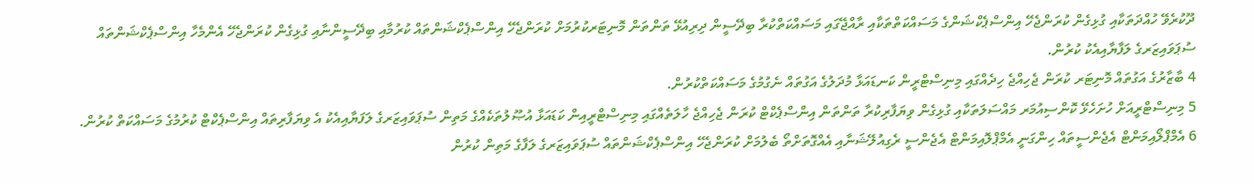ދޫކުރެވޭ ހުއްދަތަކާއި ގުޅިގެން ކުރަންޖެހޭ އިންސްޕެކްޝަންގެ މަސައްކަތްތަކާއި ރާއްޖޭގައި މަސައްކަތްކުރާ ބިދޭސީން ދިރިއުޅޭ ތަންތަން މޮނިޓަރކުރުމަށް ކުރަންޖެހޭ އިންސްޕެކްޝަންތައް ކުރުމާއި ބިދޭސީންނާއި ގުޅިގެން ކުރަންޖެހޭ އެންމެހާ އިންސްޕެކްޝަންތައް ސުޕަވައިޒަރގެ ލަފާޔާއިއެކު ކުރުން.
4 ބާޒާރުގެ އަގުތައް މޮނިޓަރ ކުރަން ޖެހިއްޖެ ހިދެއްގައި މިނިސްޓްރީން ކަނޑައަޅާ މުދަލުގެ އަގުތައް ނެގުމުގެ މަސައްކަތްކުރުން.
5 މިނިސްޓްރީއަށް ހުށަހެޅޭ ކޮންސިއުމަރ މައްސަލަތަކާއި ގުޅިގެން ވިޔަފާރިކުރާ ތަންތަން އިންސްޕެކްޓް ކުރަން ޖެހިއްޖެ ހާލަތެއްގައި މިނިސްޓްރީއިން ކަޑައަޅާ އުޞޫލުތަކެއްގެ މަތިން ސުޕަވައިޒަރގެ ލަފަޔާއިއެކު އެ ވިޔަފާރިތައް އިންސްޕެކްޓް ކުރުމުގެ މަސައްކަތް ކުރުން.
6 އެމްޕްލޯއިމަންޓް އެޖެންސީތައް ހިންގަނީ އެމްޕްލޮއިމަންޓް އެޖެންސީ ރެގިއުލޭޝަނާއި އެއްގޮތަށްތޯ ބެލުމަށް ކުރަންޖެހޭ އިންސްޕެކްޝަންތައް ސުޕަވައިޒަރގެ ލަފާގެ މަތިން ކުރުން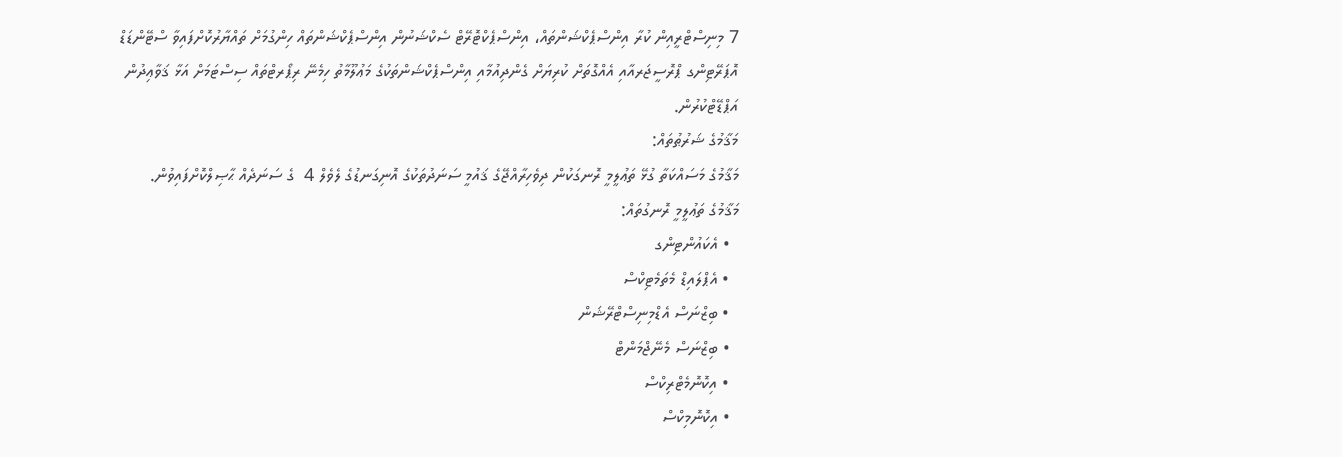7 މިނިސްޓްރީއިން ކުރާ އިންސްޕެކްޝަންތައް، އިންސްޕެކްޓޮރޭޓް ސެކްޝަނުން އިންސްޕެކްޝަންތައް ހިންގުމަށް ތައްޔާރުކޮށްފައިވާ ސްޓޭންޑަޑް އޮޕަރޭޓިންގ ޕްރޮސީޖަރއާއި އެއްގޮތަށް ކުރިޔަށް ގެންދިއުމާއި އިންސްޕެކްޝަންތަކުގެ މަޢުލޫމާތު ހިމެނޭ ރިޕޯރޓްތައް ސިސްޓަމަށް އަޅާ ޤަވާޢިދުން އަޕްޑޭޓްކުރުން.
މަޤާމުގެ ޝަރުޠުތައް:
މަޤާމުގެ މަސައްކަތާ ގުޅޭ ތަޢުލީމީ ރޮނގަކުން ދިވެހިރާއްޖޭގެ ޤައުމީ ސަނަދުތަކުގެ އޮނިގަނޑުގެ ލެވެލް 4  ގެ ސަނަދެއް ޙާޞިލްކޮށްފައިވުން.
މަޤާމުގެ ތަޢުލީމީ ރޮނގުތައް:
  • އެކައުންޓިންގ
  • އެޕްލައިޑް މެތަމެޓިކްސް
  • ބިޒްނަސް އެޑްމިނިސްޓްރޭޝަން
  • ބިޒްނަސް މެނޭޖްމަންޓް
  • އިކޮނޮމެޓްރިކްސް
  • އިކޮނޮމިކްސް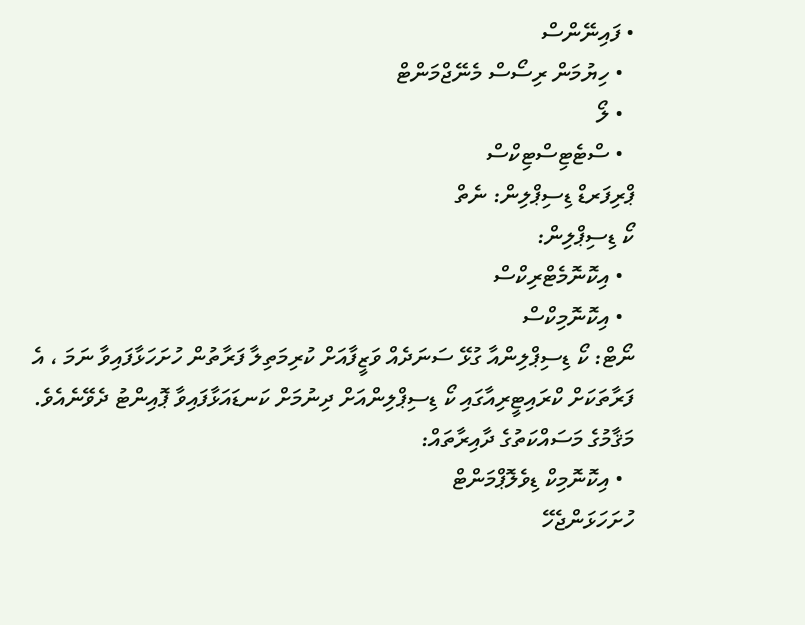• ފައިނޭންސް
  • ހިޔުމަން ރިސޯސް މެނޭޖްމަންޓް
  • ލޯ
  • ސްޓެޓިސްޓިކްސް
ޕްރިފަރޑް ޑިސިޕްލިން: ނެތް
ކޯ ޑިސިޕްލިން:
  • އިކޮނޮމެޓްރިކްސް
  • އިކޮނޮމިކްސް
ނޯޓް: ކޯ ޑިސިޕްލިންއާ ގުޅޭ ސަނަދެއް ވަޒީފާއަށް ކުރިމަތިލާ ފަރާތުން ހުށަހަޅާފައިވާ ނަމަ ، އެ ފަރާތަކަށް ކްރައިޓީރިއާގައި ކޯ ޑިސިޕްލިންއަށް ދިނުމަށް ކަނޑައަޅާފައިވާ ޕޮއިންޓު ދެވޭނެއެވެ.
މަޤާމުގެ މަސައްކަތުގެ ދާއިރާތައް:
  • އިކޮނޮމިކް ޑިވެލޮޕްމަންޓް
ހުށަހަޅަންޖެހޭ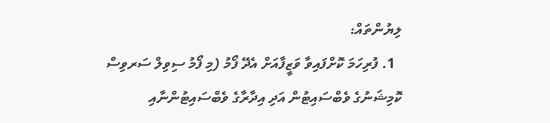ލިޔުންތައް:
  1. ފުރިހަމަ ކޮށްފައިވާ ވަޒީފާއަށް އެދޭ ފޯމު (މި ފޯމު ސިވިލް ސަރވިސް ކޮމިޝަނުގެ ވެބްސައިޓުން އަދި އިދާރާގެ ވެބްސައިޓުންނާއި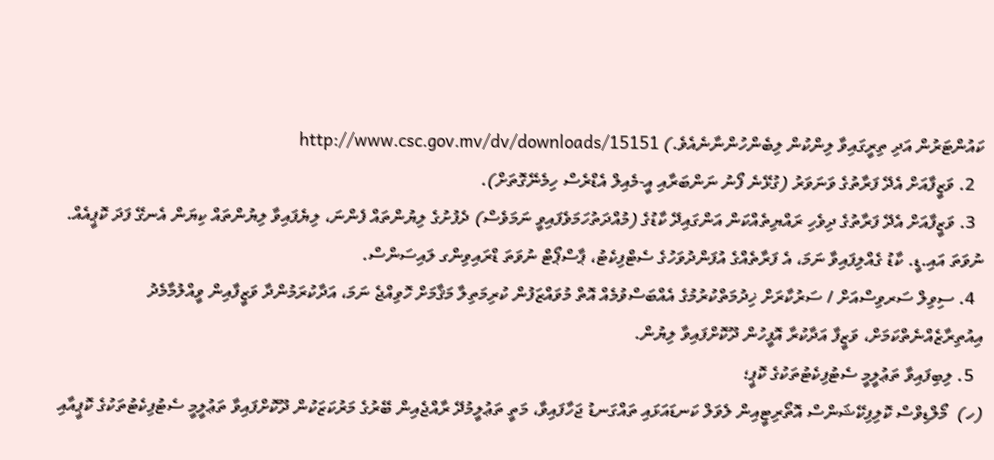ކައުންޓަރުން އަދި ތިރީގައިވާ ލިންކުން ލިބެންހުންނާނެއެވެ.) http://www.csc.gov.mv/dv/downloads/15151
  2. ވަޒީފާއަށް އެދޭ ފަރާތުގެ ވަނަވަރު (ގުޅޭނެ ފޯނު ނަންބަރާއި އީ-މެއިލް އެޑްރެސް ހިމެނޭގޮތަށް).
  3. ވަޒީފާއަށް އެދޭ ފަރާތުގެ ދިވެހި ރައްޔިތެއްކަން އަންގައިދޭ ކާޑުގެ (މުއްދަތުހަމަވެފައިވީ ނަމަވެސް) ދެފުށުގެ ލިޔުންތައް ފެންނަ، ލިޔެފައިވާ ލިޔުންތައް ކިޔަން އެނގޭ ފަދަ ކޮޕީއެއް. ނުވަތަ އައި.ޑީ. ކާޑު ގެއްލިފައިވާ ނަމަ، އެ ފަރާތެއްގެ އުފަންދުވަހުގެ ސެޓްފިކެޓު، ޕާސްޕޯޓް ނުވަތަ ޑްރައިވިންގ ލައިސަންސް.
  4. ސިވިލް ސަރވިސްއަށް / ސަރުކާރަށް ޚިދުމަތްކުރުމުގެ އެއްބަސްވުމެއް އޮތް މުވައްޒަފުން ކުރިމަތިލާ މަޤާމަށް ހޮވިއްޖެ ނަމަ، އަދާކުރަމުންދާ ވަޒީފާއިން ވީއްލުމާމެދު އިއުތިރާޒެއްނެތްކަމަށް، ވަޒީފާ އަދާކުރާ އޮފީހުން ދޫކޮށްފައިވާ ލިޔުން.
  5. ލިބިފައިވާ ތަޢުލީމީ ސެޓުފިކެޓުތަކުގެ ކޮޕީ؛
(ހ)  މޯލްޑިވްސް ކޮލިފިކޭޝަންސް އޮތޯރިޓީއިން ލެވަލް ކަނޑައަޅައި ތައްގަނޑު ޖަހާފައިވާ، މަތީ ތަޢުލީމުދޭ ރާއްޖެއިން ބޭރުގެ މަރުކަޒަކުން ދޫކޮށްފައިވާ ތަޢުލީމީ ސެޓުފިކެޓުތަކުގެ ކޮޕީއާއި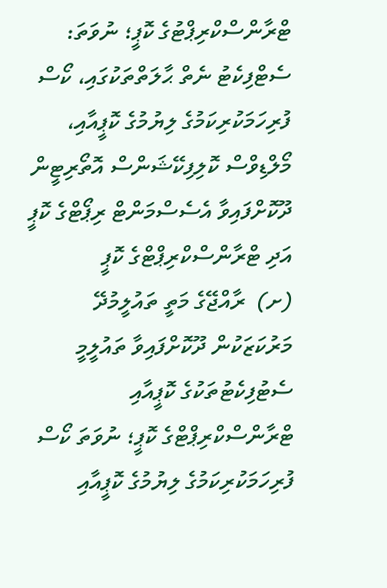ޓްރާންސްކްރިޕްޓުގެ ކޮޕީ؛ ނުވަތަ: ސެޓްފިކެޓު ނެތް ޙާލަތްތަކުގައި، ކޯސް ފުރިހަމަކުރިކަމުގެ ލިޔުމުގެ ކޮޕީއާއި، މޯލްޑިވްސް ކޮލިފިކޭޝަންސް އޮތޯރިޓީން ދޫކޮށްފައިވާ އެސެސްމަންޓް ރިޕޯޓްގެ ކޮޕީ އަދި ޓްރާންސްކްރިޕްޓްގެ ކޮޕީ
(ށ)  ރާއްޖޭގެ މަތީ ތައުލީމުދޭ މަރުކަޒަކުން ދޫކޮށްފައިވާ ތައުލީމީ ސެޓުފިކެޓުތަކުގެ ކޮޕީއާއި ޓްރާންސްކްރިޕްޓްގެ ކޮޕީ؛ ނުވަތަ ކޯސް ފުރިހަމަކުރިކަމުގެ ލިޔުމުގެ ކޮޕީއާއި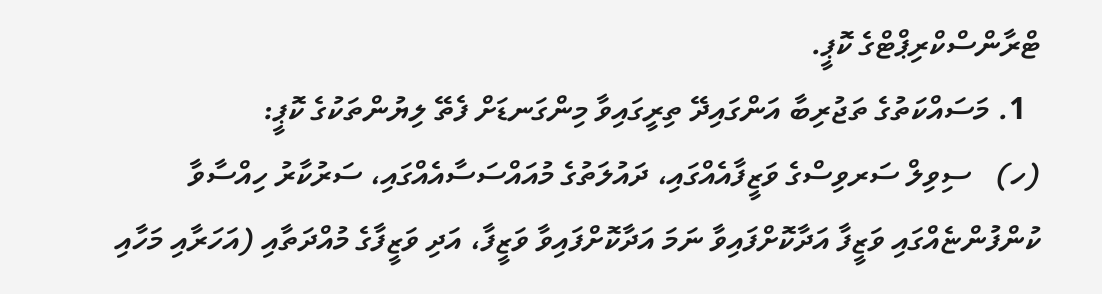ޓްރާންސްކްރިޕްޓްގެ ކޮޕީ.
  1. މަސައްކަތުގެ ތަޖުރިބާ އަންގައިދޭ ތިރީގައިވާ މިންގަނޑަށް ފެތޭ ލިޔުންތަކުގެ ކޮޕީ:
(ހ)   ސިވިލް ސަރވިސްގެ ވަޒީފާއެއްގައި، ދައުލަތުގެ މުއައްސަސާއެއްގައި، ސަރުކާރު ހިއްސާވާ ކުންފުންޏެއްގައި ވަޒީފާ އަދާކޮށްފައިވާ ނަމަ އަދާކޮށްފައިވާ ވަޒީފާ، އަދި ވަޒީފާގެ މުއްދަތާއި (އަހަރާއި މަހާއި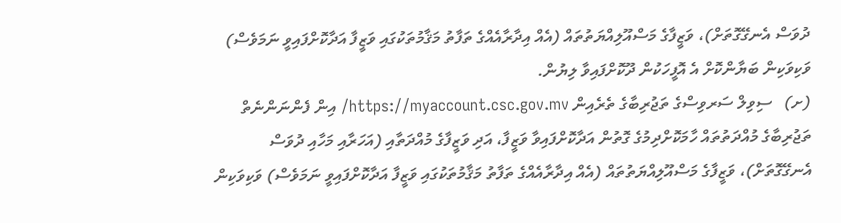ދުވަސް އެނގޭގޮތަށް)، ވަޒީފާގެ މަސްއޫލިއްޔަތުތައް (އެއް އިދާރާއެއްގެ ތަފާތު މަޤާމުތަކުގައި ވަޒީފާ އަދާކޮށްފައިވީ ނަމަވެސް) ވަކިވަކިން ބަޔާންކޮށް އެ އޮފީހަކުން ދޫކޮށްފައިވާ ލިޔުން.
(ށ)   ސިވިލް ސަރވިސްގެ ތަޖުރިބާގެ ތެރެއިން https://myaccount.csc.gov.mv/ އިން ފެންނަންނެތް ތަޖުރިބާގެ މުއްދަތުތައް ހާމަކޮށްދިމުގެ ގޮތުން އަދާކޮށްފައިވާ ވަޒީފާ، އަދި ވަޒީފާގެ މުއްދަތާއި (އަހަރާއި މަހާއި ދުވަސް އެނގޭގޮތަށް)، ވަޒީފާގެ މަސްއޫލިއްޔަތުތައް (އެއް އިދާރާއެއްގެ ތަފާތު މަޤާމުތަކުގައި ވަޒީފާ އަދާކޮށްފައިވީ ނަމަވެސް) ވަކިވަކިން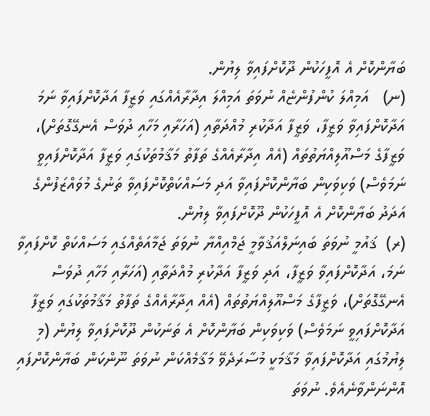ބަޔާންކޮށް އެ އޮފީހަކުން ދޫކޮށްފައިވާ ލިޔުން.
(ނ)   އަމިއްލަ ކުންފުންޏެއް ނުވަތަ އަމިއްލަ އިދާރާއެއްގައި ވަޒީފާ އަދާކޮށްފައިވާ ނަމަ އަދާކޮށްފައިވާ ވަޒީފާ، ވަޒީފާ އަދާކުރި މުއްދަތާއި (އަހަރާއި މަހާއި ދުވަސް އެނގޭގޮތަށް)، ވަޒީފާގެ މަސްއޫލިއްޔަތުތައް (އެއް އިދާރާއެއްގެ ތަފާތު މަޤާމުތަކުގައި ވަޒީފާ އަދާކޮށްފައިވީ ނަމަވެސް) ވަކިވަކިން ބަޔާންކޮށްފައިވާ އަދި މަސައްކަތްކޮށްފައިވާ ތަނުގެ މުވައްޒަފުންގެ އަދަދު ބަޔާންކޮށް އެ އޮފީހަކުން ދޫކޮށްފައިވާ ލިޔުން.
(ރ)  ޤައުމީ ނުވަތަ ބައިނަލްއަޤުވާމީ ޖަމްއިއްޔާ ނުވަތަ ޖަމާއަތެއްގައި މަސައްކަތް ކޮށްފައިވާ ނަމަ، އަދާކޮށްފައިވާ ވަޒީފާ، އަދި ވަޒީފާ އަދާކުރި މުއްދަތާއި (އަހަރާއި މަހާއި ދުވަސް އެނގޭގޮތަށް)، ވަޒީފާގެ މަސްއޫލިއްޔަތުތައް (އެއް އިދާރާއެއްގެ ތަފާތު މަޤާމުތަކުގައި ވަޒީފާ އަދާކޮށްފައިވީ ނަމަވެސް) ވަކިވަކިން ބަޔާންކޮށް އެ ތަނަކުން ދޫކޮށްފައިވާ ލިޔުން (މި ލިޔުމުގައި އަދާކޮށްފައިވާ މަޤާމަކީ މުސާރަދެވޭ މަޤާމެއްކަން ނުވަތަ ނޫންކަން ބަޔާންކޮށްފައި އޮންނަންވާނެއެވެ. ނުވަތަ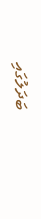ބަދަލުގައި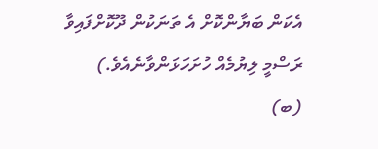އެކަން ބަޔާންކޮށް އެ ތަނަކުން ދޫކޮށްފައިވާ ރަސްމީ ލިޔުމެއް ހުށަހަޅަންވާނެއެވެ.)
(ބ)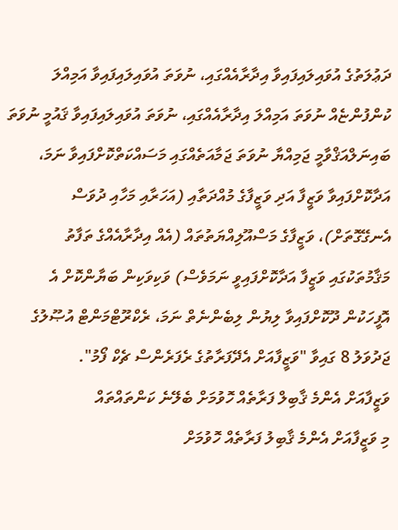ދަޢުލަތުގެ އުވައިލައިފައިވާ އިދާރާއެއްގައި، ނުވަތަ އުވައިލައިފައިވާ އަމިއްލަ ކުންފުންޏެއް ނުވަތަ އަމިއްލަ އިދާރާއެއްގައި، ނުވަތަ އުވައިލައިފައިވާ ޤައުމީ ނުވަތަ ބައިނަލްއަޤްވާމީ ޖަމިއްޔާ ނުވަތަ ޖަމާއަތެއްގައި މަސައްކަތްކޮށްފައިވާ ނަމަ، އަދާކޮށްފައިވާ ވަޒީފާ އަދި ވަޒީފާގެ މުއްދަތާއި (އަހަރާއި މަހާއި ދުވަސް އެނގޭގޮތަށް)، ވަޒީފާގެ މަސްއޫލިއްޔަތުތައް (އެއް އިދާރާއެއްގެ ތަފާތު މަޤާމުތަކުގައި ވަޒީފާ އަދާކޮށްފައިވީ ނަމަވެސް) ވަކިވަކިން ބަޔާންކޮށް އެ އޮފީހަކުން ދޫކޮށްފައިވާ ލިޔުން ލިބެންނެތް ނަމަ، ރެކްރޫޓްމަންޓް އުޞޫލުގެ ޖަދުވަލު 8 ގައިވާ "ވަޒީފާއަށް އެދޭފަރާތުގެ ރެފަރެންސް ޗެކް ފޯމު".
ވަޒީފާއަށް އެންމެ ޤާބިލް ފަރާތެއް ހޮވުމަށް ބެލޭނެ ކަންތައްތައް
މި ވަޒީފާއަށް އެންމެ ޤާބިލު ފަރާތެއް ހޮވުމަށް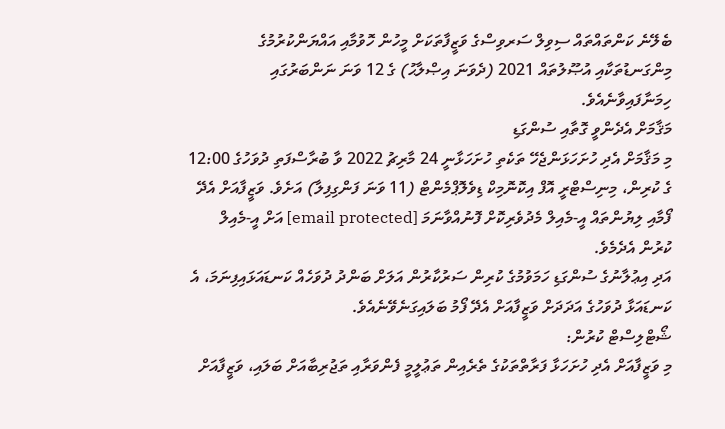ބެލޭނެ ކަންތައްތައް ސިވިލް ސަރވިސްގެ ވަޒީފާތަކަށް މީހުން ހޮވުމާއި އައްޔަންކުރުމުގެ މިންގަނޑުތަކާއި އުޞޫލުތައް 2021 (ދެވަނަ އިޞްލާޙު) ގެ 12 ވަނަ ނަންބަރުގައި ހިމަނާފައިވާނެއެވެ.
މަޤާމަށް އެދެންވީ ގޮތާއި ސުންގަޑި
މި މަޤާމަށް އެދި ހުށަހަޅަންޖެހޭ ތަކެތި ހުށަހަޅާނީ 24 މާރިޗު 2022 ވާ ބުރާސްފަތި ދުވަހުގެ 12:00 ގެ ކުރިން، މިނިސްޓްރީ އޮފް އިކޮނޮމިކް ޑިވެލޮޕްމެންޓް (11 ވަނަ ފަންގިފިލާ) އަށެވެ. ވަޒީފާއަށް އެދޭ ފޯމާއި ލިޔުންތައް އީ-މެއިލް މެދުވެރިކޮށް ފޮނުއްވާނަމަ [email protected] އަށް އީ-މެއިލް ކުރުން އެދެމެވެ.
އަދި އިޢުލާނުގެ ސުންގަޑި ހަމަވުމުގެ ކުރިން ސަރުކާރުން އަލަށް ބަންދު ދުވަހެއް ކަނޑައަޅައިފިނަމަ، އެ ކަނޑައަޅާ ދުވަހުގެ އަދަދަށް ވަޒީފާއަށް އެދޭ ފޯމު ބަލައިގަނެވޭނެއެވެ.
ޝޯޓްލިސްޓް ކުރުން:
މި ވަޒީފާއަށް އެދި ހުށަހަޅާ ފަރާތްތަކުގެ ތެރެއިން ތަޢުލީމީ ފެންވަރާއި ތަޖުރިބާއަށް ބަލައި، ވަޒީފާއަށް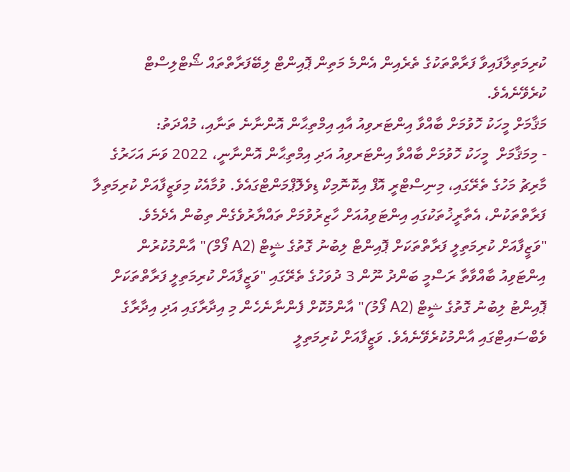ކުރިމަތިލާފައިވާ ފަރާތްތަކުގެ ތެރެއިން އެންމެ މަތިން ޕޮއިންޓް ލިބޭފަރާތްތައް ޝޯޓްލިސްޓް ކުރެވޭނެއެވެ.
މަޤާމަށް މީހަކު ހޮވުމަށް ބާއްވާ އިންޓަރވިއު އާއި އިމްތިޙާން އޮންނާނެ ތަނާއި، މުއްދަތު:
- މިމަޤާމަށް  މީހަކު ހޮވުމަށް ބާއްވާ އިންޓަރވިއު އަދި އިމްތިޙާން އޮންނާނީ، 2022 ވަނަ އަހަރުގެ މާރިޗު މަހުގެ ތެރޭގައި، މިނިސްޓްރީ އޮފް އިކޮނޮމިކް ޑިވެލޮޕްމަންޓްގައެވެ. ވުމާއެކު މިވަޒީފާއަށް ކުރިމަތިލާ ފަރާތްތަކުން، އެތާރީޚުތަކުގައި އިންޓަވިއުއަށް ހާޒިރުވުމަށް ތައްޔާރުވެގެން ތިބުން އެދެމެވެ.
"ވަޒީފާއަށް ކުރިމަތިލީ ފަރާތްތަކަށް ޕޮއިންޓް ލިބުނު ގޮތުގެ ޝީޓް (A2 ފޯމް)" އާންމުކުރުން
އިންޓަވިއު ބާއްވާތާ ރަސްމީ ބަންދު ނޫން 3 ދުވަހުގެ ތެރޭގައި "ވަޒީފާއަށް ކުރިމަތިލީ ފަރާތްތަކަށް ޕޮއިންޓު ލިބުނު ގޮތުގެ ޝީޓް (A2 ފޯމު)" އާންމުކޮށް ފެންނާނެހެން މި އިދާރާގައި އަދި އިދާރާގެ ވެބްސައިޓްގައި އާންމުކުރެވޭނެއެވެ. ވަޒީފާއަށް ކުރިމަތިލީ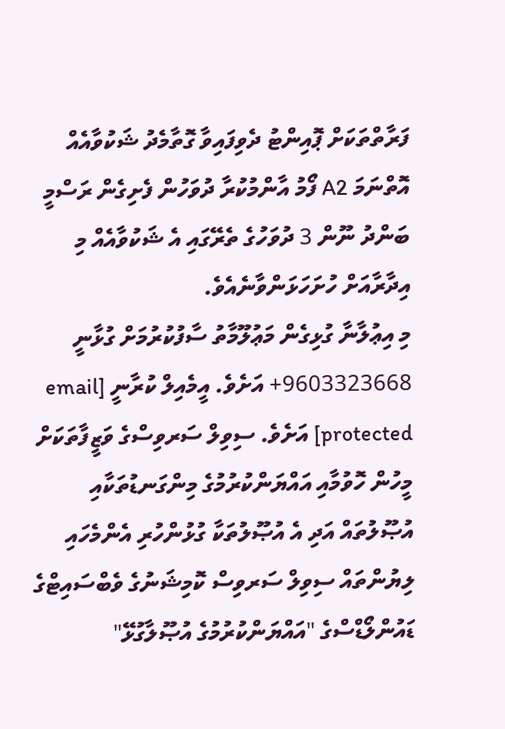ފަރާތްތަކަށް ޕޮއިންޓު ދެވިފައިވާ ގޮތާމެދު ޝަކުވާއެއް އޮތްނަމަ A2 ފޯމު އާންމުކުރާ ދުވަހުން ފެށިގެން ރަސްމީ ބަންދު ނޫން 3 ދުވަހުގެ ތެރޭގައި އެ ޝަކުވާއެއް މި އިދާރާއަށް ހުށަހަޅަންވާނެއެވެ.
މި އިޢުލާނާ ގުޅިގެން މަޢުލޫމާތު ސާފުކުރުމަށް ގުޅާނީ  9603323668+ އަށެވެ. އީމެއިލް ކުރާނީ [email protected] އަށެވެ. ސިވިލް ސަރވިސްގެ ވަޒީފާތަކަށް މީހުން ހޮވުމާއި އައްޔަންކުރުމުގެ މިންގަނޑުތަކާއި އުޞޫލުތައް އަދި އެ އުޞޫލުތަކާ ގުޅުންހުރި އެންމެހައި ލިޔުންތައް ސިވިލް ސަރވިސް ކޮމިޝަނުގެ ވެބްސައިޓްގެ ޑައުންލޯޑްސްގެ "އައްޔަންކުރުމުގެ އުޞޫލާގުޅޭ"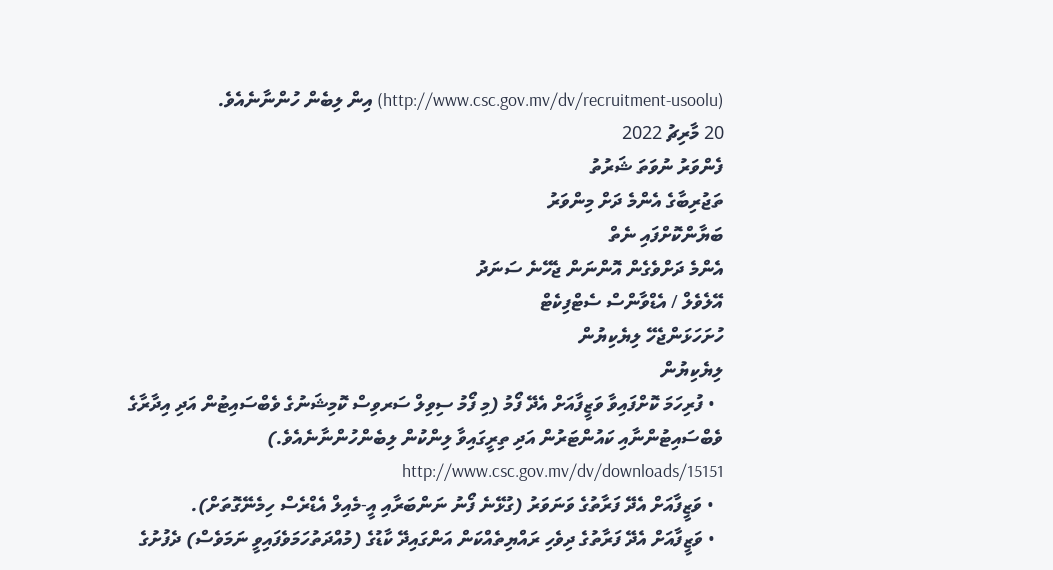(http://www.csc.gov.mv/dv/recruitment-usoolu) އިން ލިބެން ހުންނާނެއެވެ.
20 މާރިޗު 2022
ފެންވަރު ނުވަތަ ޝަރުތު
ތަޖުރިބާގެ އެންމެ ދަށް މިންވަރު
ބަޔާންކޮށްފައި ނެތް
އެންމެ ދަށްވެގެން އޮންނަން ޖެހޭނެ ސަނަދު
އޭލެވެލް / އެޑްވާންސް ސެޓްފިކެޓް
ހުށަހަޅަންޖެހޭ ލިޔެކިޔުން
ލިޔެކިޔުން
  • ފުރިހަމަ ކޮށްފައިވާ ވަޒީފާއަށް އެދޭ ފޯމު (މި ފޯމު ސިވިލް ސަރވިސް ކޮމިޝަނުގެ ވެބްސައިޓުން އަދި އިދާރާގެ ވެބްސައިޓުންނާއި ކައުންޓަރުން އަދި ތިރީގައިވާ ލިންކުން ލިބެންހުންނާނެއެވެ.) http://www.csc.gov.mv/dv/downloads/15151
  • ވަޒީފާއަށް އެދޭ ފަރާތުގެ ވަނަވަރު (ގުޅޭނެ ފޯނު ނަންބަރާއި އީ-މެއިލް އެޑްރެސް ހިމެނޭގޮތަށް).
  • ވަޒީފާއަށް އެދޭ ފަރާތުގެ ދިވެހި ރައްޔިތެއްކަން އަންގައިދޭ ކާޑުގެ (މުއްދަތުހަމަވެފައިވީ ނަމަވެސް) ދެފުށުގެ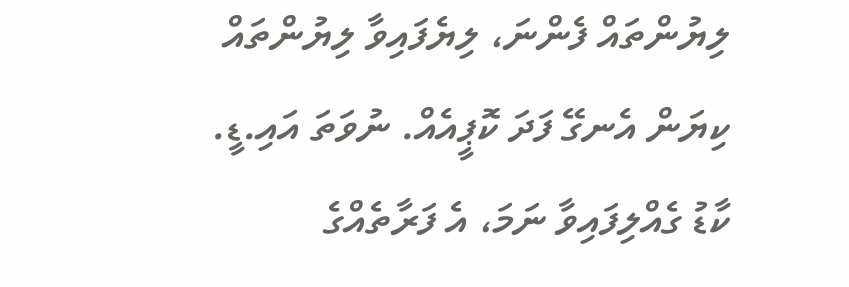ލިޔުންތައް ފެންނަ، ލިޔެފައިވާ ލިޔުންތައް ކިޔަން އެނގޭ ފަދަ ކޮޕީއެއް. ނުވަތަ އައި.ޑީ. ކާޑު ގެއްލިފައިވާ ނަމަ، އެ ފަރާތެއްގެ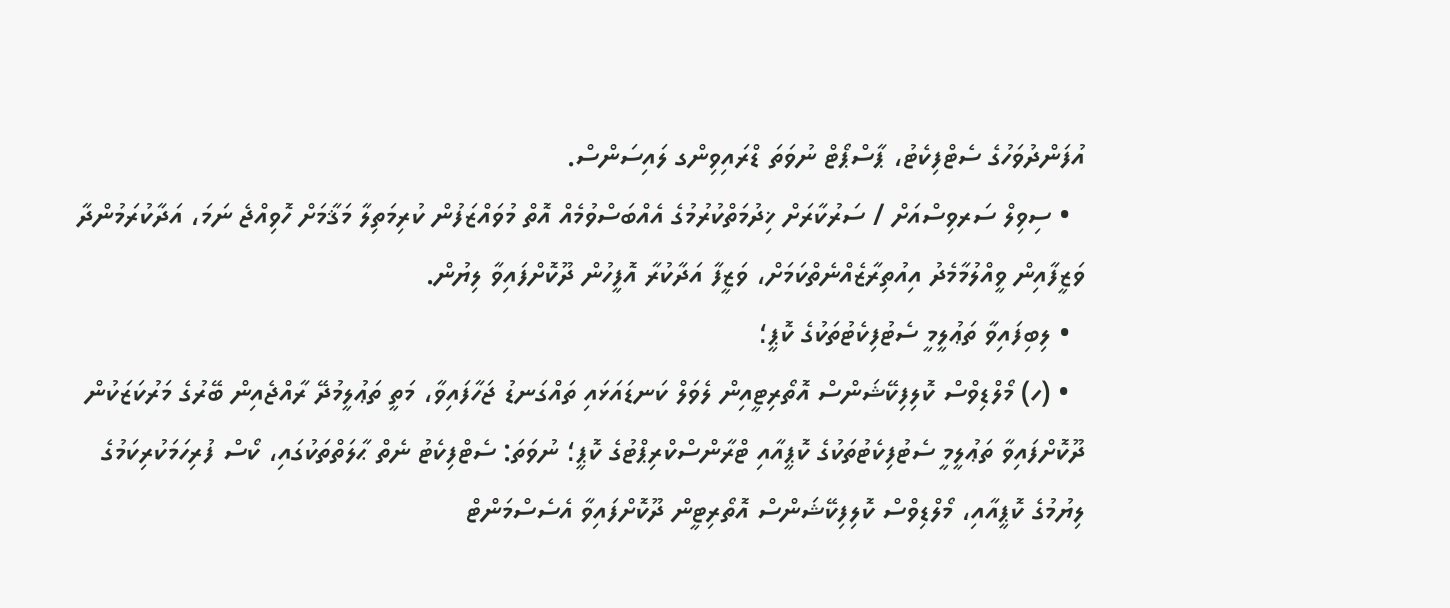އުފަންދުވަހުގެ ސެޓްފިކެޓު، ޕާސްޕޯޓް ނުވަތަ ޑްރައިވިންގ ލައިސަންސް.
  • ސިވިލް ސަރވިސްއަށް / ސަރުކާރަށް ޚިދުމަތްކުރުމުގެ އެއްބަސްވުމެއް އޮތް މުވައްޒަފުން ކުރިމަތިލާ މަޤާމަށް ހޮވިއްޖެ ނަމަ، އަދާކުރަމުންދާ ވަޒީފާއިން ވީއްލުމާމެދު އިއުތިރާޒެއްނެތްކަމަށް، ވަޒީފާ އަދާކުރާ އޮފީހުން ދޫކޮށްފައިވާ ލިޔުން.
  • ލިބިފައިވާ ތަޢުލީމީ ސެޓުފިކެޓުތަކުގެ ކޮޕީ؛
  • (ހ) މޯލްޑިވްސް ކޮލިފިކޭޝަންސް އޮތޯރިޓީއިން ލެވަލް ކަނޑައަޅައި ތައްގަނޑު ޖަހާފައިވާ، މަތީ ތަޢުލީމުދޭ ރާއްޖެއިން ބޭރުގެ މަރުކަޒަކުން ދޫކޮށްފައިވާ ތަޢުލީމީ ސެޓުފިކެޓުތަކުގެ ކޮޕީއާއި ޓްރާންސްކްރިޕްޓުގެ ކޮޕީ؛ ނުވަތަ: ސެޓްފިކެޓު ނެތް ޙާލަތްތަކުގައި، ކޯސް ފުރިހަމަކުރިކަމުގެ ލިޔުމުގެ ކޮޕީއާއި، މޯލްޑިވްސް ކޮލިފިކޭޝަންސް އޮތޯރިޓީން ދޫކޮށްފައިވާ އެސެސްމަންޓް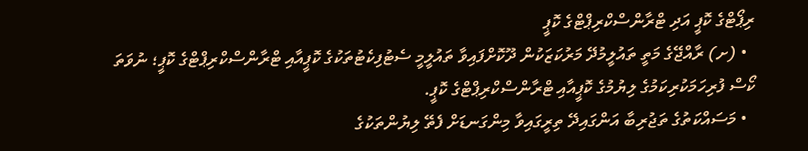ރިޕޯޓްގެ ކޮޕީ އަދި ޓްރާންސްކްރިޕްޓްގެ ކޮޕީ
  • (ށ) ރާއްޖޭގެ މަތީ ތައުލީމުދޭ މަރުކަޒަކުން ދޫކޮށްފައިވާ ތައުލީމީ ސެޓުފިކެޓުތަކުގެ ކޮޕީއާއި ޓްރާންސްކްރިޕްޓްގެ ކޮޕީ؛ ނުވަތަ ކޯސް ފުރިހަމަކުރިކަމުގެ ލިޔުމުގެ ކޮޕީއާއި ޓްރާންސްކްރިޕްޓްގެ ކޮޕީ.
  • މަސައްކަތުގެ ތަޖުރިބާ އަންގައިދޭ ތިރީގައިވާ މިންގަނޑަށް ފެތޭ ލިޔުންތަކުގެ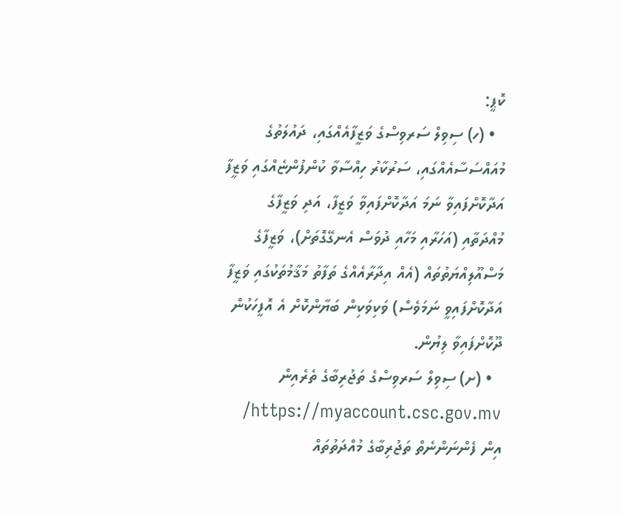ކޮޕީ:
  • (ހ) ސިވިލް ސަރވިސްގެ ވަޒީފާއެއްގައި، ދައުލަތުގެ މުއައްސަސާއެއްގައި، ސަރުކާރު ހިއްސާވާ ކުންފުންޏެއްގައި ވަޒީފާ އަދާކޮށްފައިވާ ނަމަ އަދާކޮށްފައިވާ ވަޒީފާ، އަދި ވަޒީފާގެ މުއްދަތާއި (އަހަރާއި މަހާއި ދުވަސް އެނގޭގޮތަށް)، ވަޒީފާގެ މަސްއޫލިއްޔަތުތައް (އެއް އިދާރާއެއްގެ ތަފާތު މަޤާމުތަކުގައި ވަޒީފާ އަދާކޮށްފައިވީ ނަމަވެސް) ވަކިވަކިން ބަޔާންކޮށް އެ އޮފީހަކުން ދޫކޮށްފައިވާ ލިޔުން.
  • (ށ) ސިވިލް ސަރވިސްގެ ތަޖުރިބާގެ ތެރެއިން https://myaccount.csc.gov.mv/ އިން ފެންނަންނެތް ތަޖުރިބާގެ މުއްދަތުތައް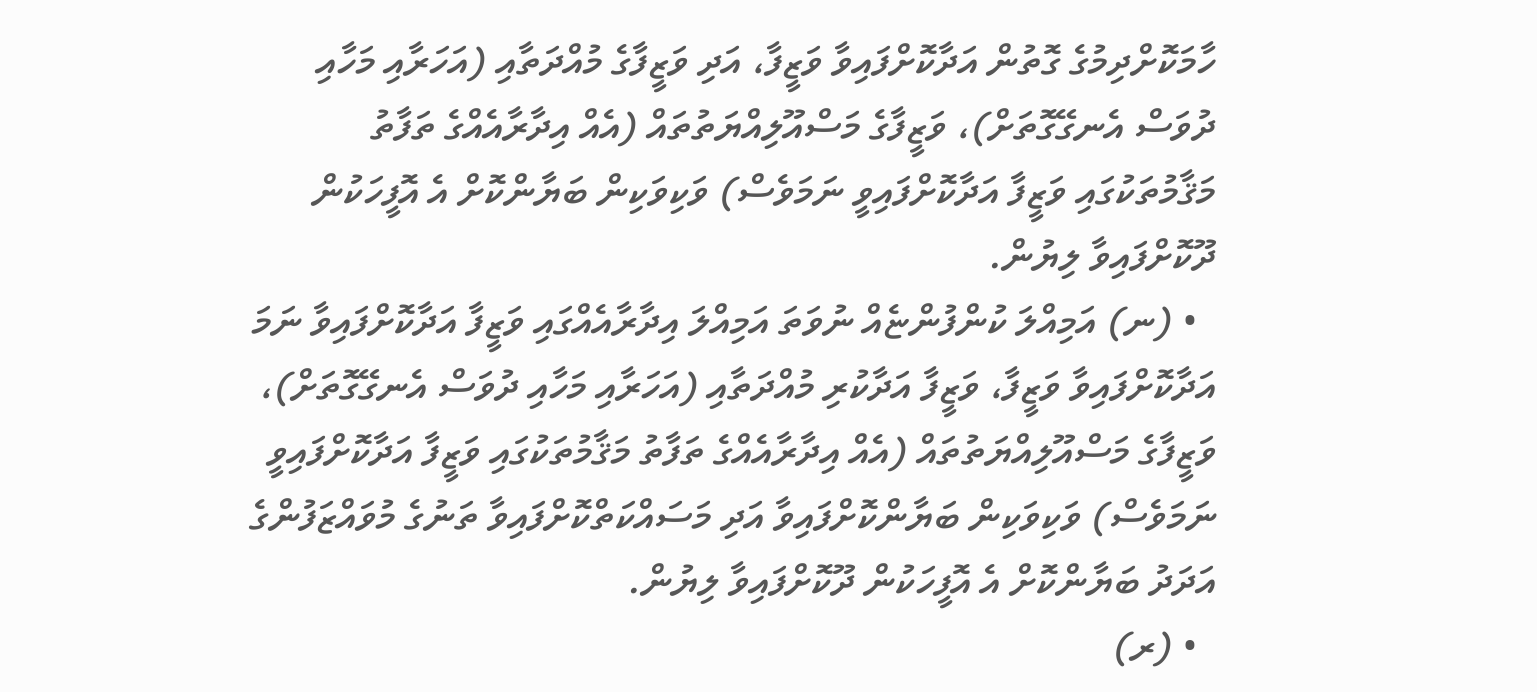ހާމަކޮށްދިމުގެ ގޮތުން އަދާކޮށްފައިވާ ވަޒީފާ، އަދި ވަޒީފާގެ މުއްދަތާއި (އަހަރާއި މަހާއި ދުވަސް އެނގޭގޮތަށް)، ވަޒީފާގެ މަސްއޫލިއްޔަތުތައް (އެއް އިދާރާއެއްގެ ތަފާތު މަޤާމުތަކުގައި ވަޒީފާ އަދާކޮށްފައިވީ ނަމަވެސް) ވަކިވަކިން ބަޔާންކޮށް އެ އޮފީހަކުން ދޫކޮށްފައިވާ ލިޔުން.
  • (ނ) އަމިއްލަ ކުންފުންޏެއް ނުވަތަ އަމިއްލަ އިދާރާއެއްގައި ވަޒީފާ އަދާކޮށްފައިވާ ނަމަ އަދާކޮށްފައިވާ ވަޒީފާ، ވަޒީފާ އަދާކުރި މުއްދަތާއި (އަހަރާއި މަހާއި ދުވަސް އެނގޭގޮތަށް)، ވަޒީފާގެ މަސްއޫލިއްޔަތުތައް (އެއް އިދާރާއެއްގެ ތަފާތު މަޤާމުތަކުގައި ވަޒީފާ އަދާކޮށްފައިވީ ނަމަވެސް) ވަކިވަކިން ބަޔާންކޮށްފައިވާ އަދި މަސައްކަތްކޮށްފައިވާ ތަނުގެ މުވައްޒަފުންގެ އަދަދު ބަޔާންކޮށް އެ އޮފީހަކުން ދޫކޮށްފައިވާ ލިޔުން.
  • (ރ)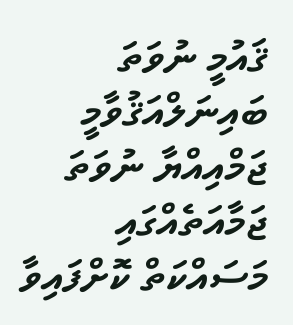ޤައުމީ ނުވަތަ ބައިނަލްއަޤުވާމީ ޖަމްއިއްޔާ ނުވަތަ ޖަމާއަތެއްގައި މަސައްކަތް ކޮށްފައިވާ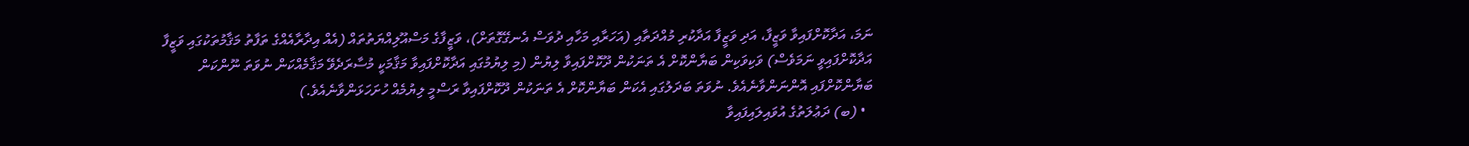ނަމަ، އަދާކޮށްފައިވާ ވަޒީފާ، އަދި ވަޒީފާ އަދާކުރި މުއްދަތާއި (އަހަރާއި މަހާއި ދުވަސް އެނގޭގޮތަށް)، ވަޒީފާގެ މަސްއޫލިއްޔަތުތައް (އެއް އިދާރާއެއްގެ ތަފާތު މަޤާމުތަކުގައި ވަޒީފާ އަދާކޮށްފައިވީ ނަމަވެސް) ވަކިވަކިން ބަޔާންކޮށް އެ ތަނަކުން ދޫކޮށްފައިވާ ލިޔުން (މި ލިޔުމުގައި އަދާކޮށްފައިވާ މަޤާމަކީ މުސާރަދެވޭ މަޤާމެއްކަން ނުވަތަ ނޫންކަން ބަޔާންކޮށްފައި އޮންނަންވާނެއެވެ. ނުވަތަ ބަދަލުގައި އެކަން ބަޔާންކޮށް އެ ތަނަކުން ދޫކޮށްފައިވާ ރަސްމީ ލިޔުމެއް ހުށަހަޅަންވާނެއެވެ.)
  • (ބ) ދަޢުލަތުގެ އުވައިލައިފައިވާ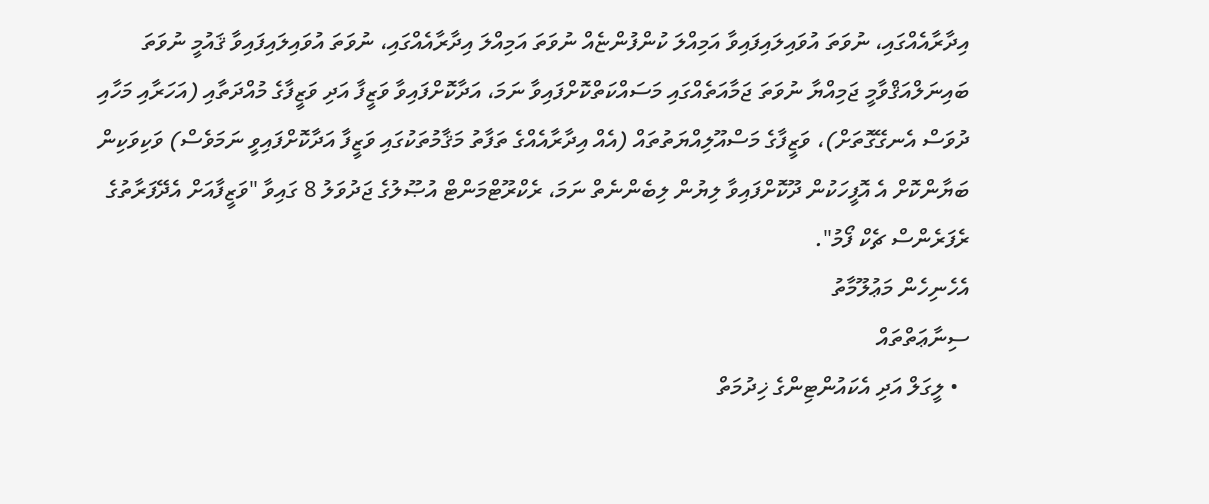އިދާރާއެއްގައި، ނުވަތަ އުވައިލައިފައިވާ އަމިއްލަ ކުންފުންޏެއް ނުވަތަ އަމިއްލަ އިދާރާއެއްގައި، ނުވަތަ އުވައިލައިފައިވާ ޤައުމީ ނުވަތަ ބައިނަލްއަޤްވާމީ ޖަމިއްޔާ ނުވަތަ ޖަމާއަތެއްގައި މަސައްކަތްކޮށްފައިވާ ނަމަ، އަދާކޮށްފައިވާ ވަޒީފާ އަދި ވަޒީފާގެ މުއްދަތާއި (އަހަރާއި މަހާއި ދުވަސް އެނގޭގޮތަށް)، ވަޒީފާގެ މަސްއޫލިއްޔަތުތައް (އެއް އިދާރާއެއްގެ ތަފާތު މަޤާމުތަކުގައި ވަޒީފާ އަދާކޮށްފައިވީ ނަމަވެސް) ވަކިވަކިން ބަޔާންކޮށް އެ އޮފީހަކުން ދޫކޮށްފައިވާ ލިޔުން ލިބެންނެތް ނަމަ، ރެކްރޫޓްމަންޓް އުޞޫލުގެ ޖަދުވަލު 8 ގައިވާ "ވަޒީފާއަށް އެދޭފަރާތުގެ ރެފަރެންސް ޗެކް ފޯމު".
އެހެނިހެން މަޢުލޫމާތު
ސިނާޢަތްތައް
  • ލީގަލް އަދި އެކައުންޓިންގެ ޚިދުމަތް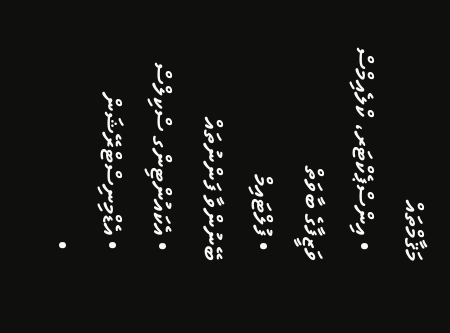މަޤާމްތައް
  • އިންސްޕެކްޓަރ، ކްލެއިމްސް
ވަޒީފާގެ ބާވަތް
  • ފުލްޓައިމް
ބޭނުންވާ ފަންނުތައް
  • އެކައުންޓިންގ ސްކިލްސް
  • އެޑްމިނިސްޓްރޭޝަން
  •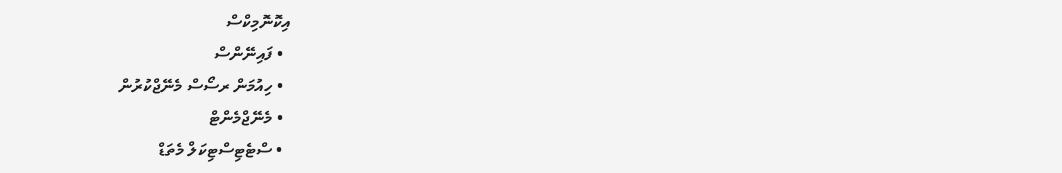އިކޮނޮމިކްސް
  • ފައިނޭންސް
  • ހިއުމަން ރސޯސް މެނޭޖްކުރުން
  • މެނޭޖްމެންޓް
  • ސްޓެޓިސްޓިކަލް މެތަޑް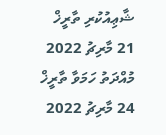ޝާޢިއުކުރި ތާރީޚް
21 މާރިޗު 2022
މުއްދަތު ހަމަވާ ތާރީޚް
24 މާރިޗު 2022